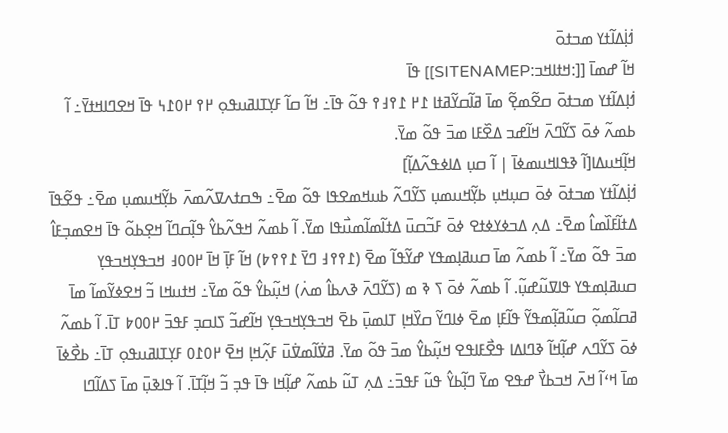ߗ߭ߊ߲߭ߡߊ߬ߙߌ ߘߏߙߋ߫
ߞߊ߬ ߝߘߊ߫ [[:ߞߙߊߞߏ:SITENAMEP]] ߟߊ߫
ߗ߭ߊ߲ߡߊ߬ߙߌ ߘߏߙߋ߫ ߛߐ߬ߘߐ߲߬ ߘߊ߫ ߥߊ߬ߛߌ߬ߥߙߊ ߁߂ ߁߉߃߉ ߟߋ߬ ߟߊ߫߸ ߞߊ߬ ߛߊ߬ ߓߌ߲ߠߊߥߎߟߋ߲ ߂߉ ߂߀߁߆ ߟߊ߫ ߞߐߣߊߞߙߌ߫߸ ߊ߬ ߕߘߍ߬ ߦߋ߫ ߖߌ߬ߣߍ߫ ߞߊ߬ߝߏ ߡߐ߰ߓߊ ߘߏ߫ ߟߋ߬ ߘߌ߫.
ߞߊ߲߬ߞߎߡߊ[ߊ߬ ߢߟߊߞߎߘߦߊ߫ | ߊ߬ ߛߎ߲ ߡߊߦߟߍ߬ߡߊ߲߬]
ߗ߭ߊ߲߭ߡߊ߬ߙߌ ߘߏߙߋ߫ ߦߋ߫ ߛߎ߲ߞߎ߲ ߕߌ߲߬ߞߎߘߎ߲ ߖߌ߬ߣߍ߬ ߕߎߞߘߐߟߊ ߟߋ߬ ߘߐ߫߸ ߒߛߙߍߜߍ߬ߘߍ߫ ߕߌ߲߬ߞߎߘߎ߲ ߘߐ߫߸ ߟߐ߬ߟߊ߫ ߡߙߊ߬ߓߊ߰ߘߊ߮ ߘߐ߫߸ ߡߍ߲ ߡߏߦߌߦߙߐ ߦߋ߫ ߓߏ߬ߛߎ߫ ߡߙߊ߬ߘߊ߬ߘߎ߯ߟߊ ߘߌ߫. ߊ߬ ߕߘߍ߬ ߞߟߍ߬ߕߌ߮ ߟߊ߲߬ߛߣߊ߬ ߞߐ߲ߕߋ߬ ߟߊ߫ ߞߐߘߏ߲ߓߊ߮ ߘߏ߫ ߟߋ߬ ߘߌ߫߸ ߊ߬ ߕߘߍ߬ ߘߊ߫ ߛߎߥߊ߲ߘߟߌ ߝߌ߬ߟߊ߬ ߘߐ߫ (߁߉߉߃ ߣߌ߫ ߁߉߉߈) ߞߊ߬ ߓߊ߲߫ ߞߊ߫ ߂߀߀߃ ߞߏߟߌ߲ߞߏߟߌ߲ ߛߎߥߊ߲ߘߟߌ ߟߊߜߎ߬ߝߎ߲߬. ߊ߬ ߕߘߍ߬ ߦߋ߫ ߖ ߢ ߘ (ߖߌ߬ߣߍ߫ ߢߍߕߊ߮ ߘߍ߭) ߞߎ߲߬ߕߌ߮ ߟߋ߬ ߘߌ߫߸ ߞߙߎߞߊ ߏ߬ ߞߐߦߌ߬ߘߊ߬ ߘߊ߫ ߥߛߊ߬ߘߋ߲߬ ߛߎ߬ߥߊ߲߬ߘߟߌ߬ ߟߊ߬ߓߊ߲ ߘߐ߫ ߦߊߣߌ߬ ߛߌ߰ߞߊ߲ ߠߊߘߎ߲߫ ߕߐ߫ ߞߏߟߌ߲ߞߏߟߌ߲ ߞߊ߬ߝߏ߬ ߖߊߛߏ߲ ߓߟߏ߫ ߂߀߀߈ ߠߊ߫. ߊ߬ ߕߘߍ߬ ߦߋ߫ ߖߌ߬ߣߍ ߝߊ߲߬ߞߊ߬ ߢߣߊߡߊ ߟߐ߯ߓߊߟߐ ߞߎ߲߬ߕߌ߮ ߘߏ߫ ߟߋ߬ ߘߌ߫. ߥߜ߭ߊ߬ߘߜ߭ߎ߫ ߓߍ߲߬ߞߊ߲ ߞߐ߫ ߂߀߁߀ ߓߌ߲ߠߊߥߎߟߋ߲ ߠߊ߫߸ ߕߐ߯ߦߊ߫ ߘߊ߫ ߞߵߊ߬ ߞߍ߫ ߞߏߕߌ߯ ߝߟߐ ߘߌ߫ ߣߊ߲߬ߕߌ߮ ߟߎ߬ ߓߟߏ߫߸ ߡߍ߲ ߠߎ߬ ߕߘߍ߬ ߝߊ߲߬ߞߊ ߟߊ߫ ߟߏ߲ ߏ߬ ߞߊ߲߬ߠߊ߫. ߊ߬ ߟߊߢߎ߲߫ ߘߊ߫ ߖߡߊ߬ߣߊ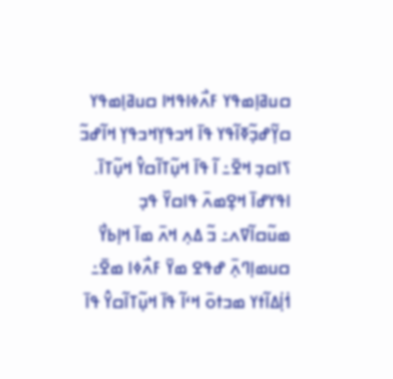ߛߎߥߊ߲ߘߟߌ ߓߍ߯ߦߊߟߞߊ ߛߎߥߊ߲ߘߟߌ ߛߌ߲߬ߝߏ߲߬ߧߊ߬ߟߌ ߟߊ߫ ߞߏߟߌ߲ߞߏߟߌ߲ ߞߊ߬ߝߏ߬ ߖߊߛߏ߲ ߞߐ߫߸ ߊ߬ ߟߊ߫ ߞߎ߲߬ߠߊ߬ߛߌ߮ ߞߎ߲߬ߠߊ߫. ߊߟߌߝߊ߫ ߞߐ߲ߘߍ߫ ߟߊߛߌ߰ ߟߏ߲ ߘߎ߬ߛߊ߬ߜߍ߸ ߏ߬ ߡߍ߲ ߞߍ߫ ߘߊ߫ ߞߊ߲ߕߌ߯ ߛߎߘߊ߲ߣߍ߲߫ ߝߟߐ ߘߌ߫ ߓߍ߯ߦߊ ߘߐ߫߸ ߗ߭ߊ߲߭ߡߊ߬ߙߌ ߘߏߙߋ߫ ߞߵߊ߬ ߟߊ߫ ߞߎ߲߬ߠߊ߬ߛߌ߮ ߟߊ߫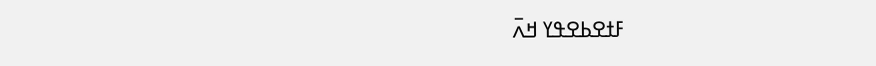ߓߙߐߕߐߟߌ ߞߍ߫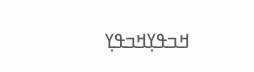ߞߏߟߌ߲ߞߏߟߌ߲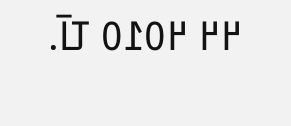߂߂ ߂߀߁߀ ߠߊ߫.